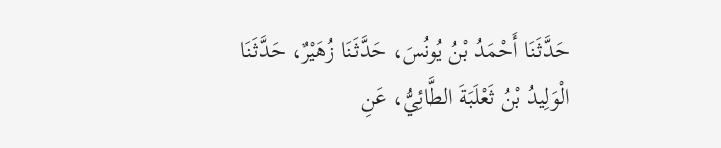حَدَّثَنَا أَحْمَدُ بْنُ يُونُسَ، حَدَّثَنَا زُهَيْرٌ، حَدَّثَنَا الْوَلِيدُ بْنُ ثَعْلَبَةَ الطَّائِيُّ، عَنِ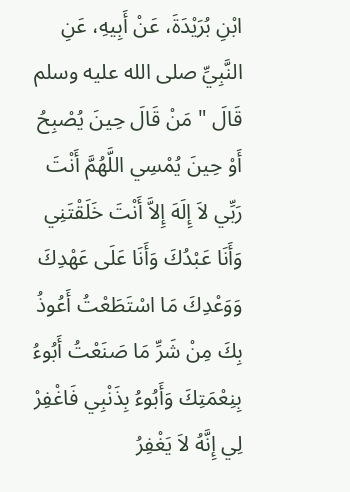ابْنِ بُرَيْدَةَ، عَنْ أَبِيهِ، عَنِ النَّبِيِّ صلى الله عليه وسلم قَالَ " مَنْ قَالَ حِينَ يُصْبِحُ أَوْ حِينَ يُمْسِي اللَّهُمَّ أَنْتَ رَبِّي لاَ إِلَهَ إِلاَّ أَنْتَ خَلَقْتَنِي وَأَنَا عَبْدُكَ وَأَنَا عَلَى عَهْدِكَ وَوَعْدِكَ مَا اسْتَطَعْتُ أَعُوذُ بِكَ مِنْ شَرِّ مَا صَنَعْتُ أَبُوءُ بِنِعْمَتِكَ وَأَبُوءُ بِذَنْبِي فَاغْفِرْ لِي إِنَّهُ لاَ يَغْفِرُ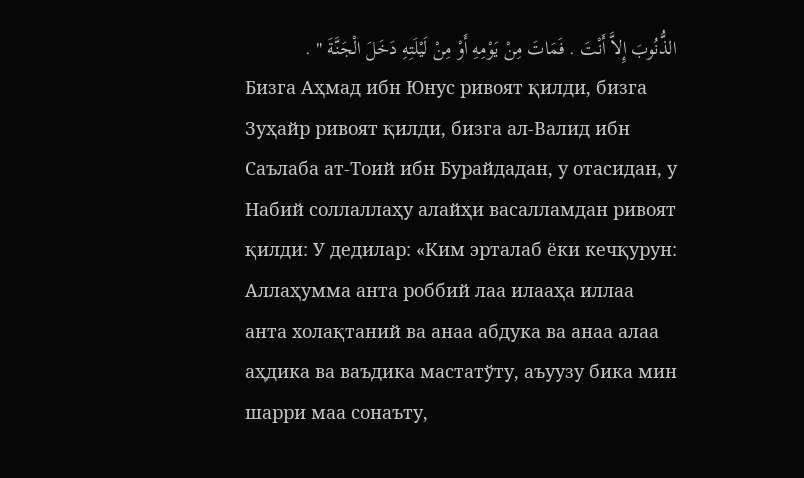الذُّنُوبَ إِلاَّ أَنْتَ . فَمَاتَ مِنْ يَوْمِهِ أَوْ مِنْ لَيْلَتِهِ دَخَلَ الْجَنَّةَ " .
Бизга Аҳмад ибн Юнус ривоят қилди, бизга Зуҳайр ривоят қилди, бизга ал-Валид ибн Саълаба ат-Тоий ибн Бурайдадан, у отасидан, у Набий соллаллаҳу алайҳи васалламдан ривоят қилди: У дедилар: «Ким эрталаб ёки кечқурун: Аллаҳумма анта роббий лаа илааҳа иллаа анта холақтаний ва анаа абдука ва анаа алаа аҳдика ва ваъдика мастатўту, аъуузу бика мин шарри маа сонаъту,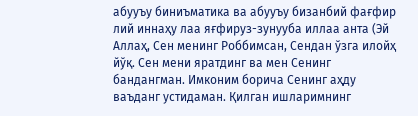абууъу биниъматика ва абууъу бизанбий фағфир лий иннаҳу лаа яғфируз-зунууба иллаа анта (Эй Аллаҳ, Сен менинг Роббимсан, Сендан ўзга илойҳ йўқ. Сен мени яратдинг ва мен Сенинг бандангман. Имконим борича Сенинг аҳду ваъданг устидаман. Қилган ишларимнинг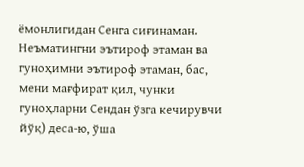ёмонлигидан Сенга сиғинаман. Неъматингни эътироф этаман ва гуноҳимни эътироф этаман, бас, мени мағфират қил, чунки гуноҳларни Сендан ўзга кечирувчи йўқ) деса-ю, ўша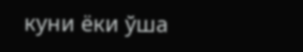куни ёки ўша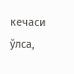кечаси ўлса,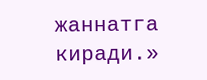жаннатга киради.»